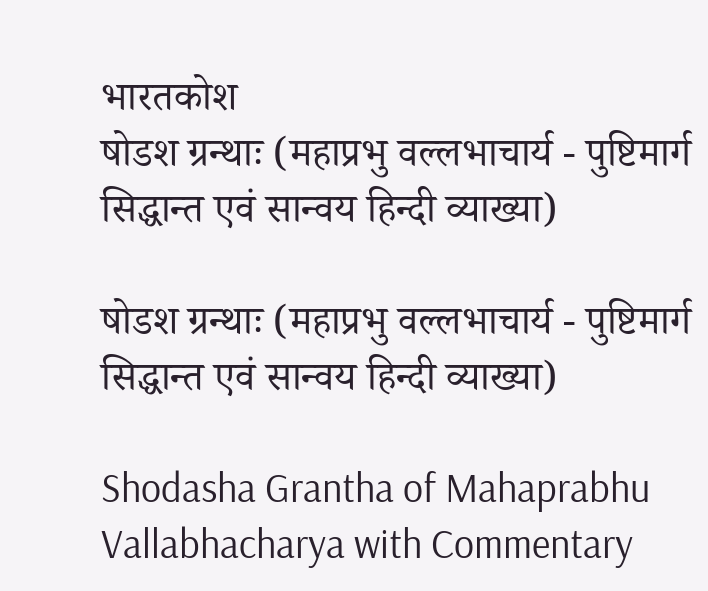भारतकोश
षोडश ग्रन्थाः (महाप्रभु वल्लभाचार्य - पुष्टिमार्ग सिद्धान्त एवं सान्वय हिन्दी व्याख्या)

षोडश ग्रन्थाः (महाप्रभु वल्लभाचार्य - पुष्टिमार्ग सिद्धान्त एवं सान्वय हिन्दी व्याख्या)

Shodasha Grantha of Mahaprabhu Vallabhacharya with Commentary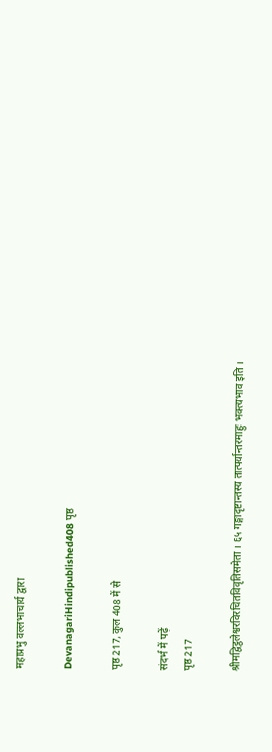महाप्रभु वल्लभाचार्य द्वारा

DevanagariHindipublished408 पृष्ठ

पृष्ठ 217, कुल 408 में से

संदर्भ में पढ़ें
पृष्ठ 217

श्रीमद्विट्ठलेश्वरविरचितविवृतिसमेता । ६५ गङ्गादृष्टान्तस्य तात्पर्यान्तरमाहुः भक्त्यभाव इति ।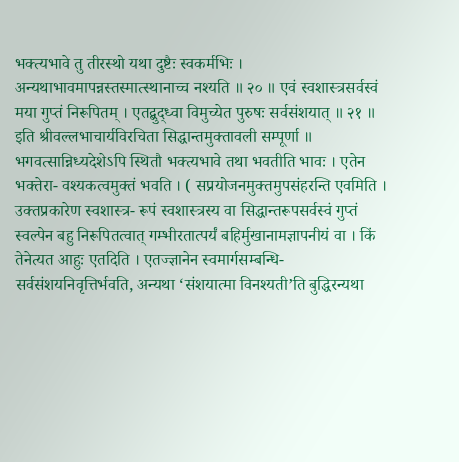भक्त्यभावे तु तीरस्थो यथा दुष्टैः स्वकर्मभिः । अन्यथाभावमापन्नस्तस्मात्स्थानाच्च नश्यति ॥ २० ॥ एवं स्वशास्त्रसर्वस्वं मया गुप्तं निरूपितम् । एतद्बुद्ध्वा विमुच्येत पुरुषः सर्वसंशयात् ॥ २१ ॥ इति श्रीवल्लभाचार्यविरचिता सिद्धान्तमुक्तावली सम्पूर्णा ॥ भगवत्सान्निध्यदेशेऽपि स्थितौ भक्त्यभावे तथा भवतीति भावः । एतेन भक्तेरा- वश्यकत्वमुक्तं भवति । ( सप्रयोजनमुक्तमुपसंहरन्ति एवमिति । उक्तप्रकारेण स्वशास्त्र- रूपं स्वशास्त्रस्य वा सिद्धान्तरूपसर्वस्वं गुप्तं स्वल्पेन बहु निरूपितत्वात् गम्भीरतात्पर्यं बहिर्मुखानामज्ञापनीयं वा । किं तेनेत्यत आहुः एतदिति । एतज्ज्ञानेन स्वमार्गसम्बन्धि- सर्वसंशयनिवृत्तिर्भवति, अन्यथा ‘संशयात्मा विनश्यती’ति बुद्धिरन्यथा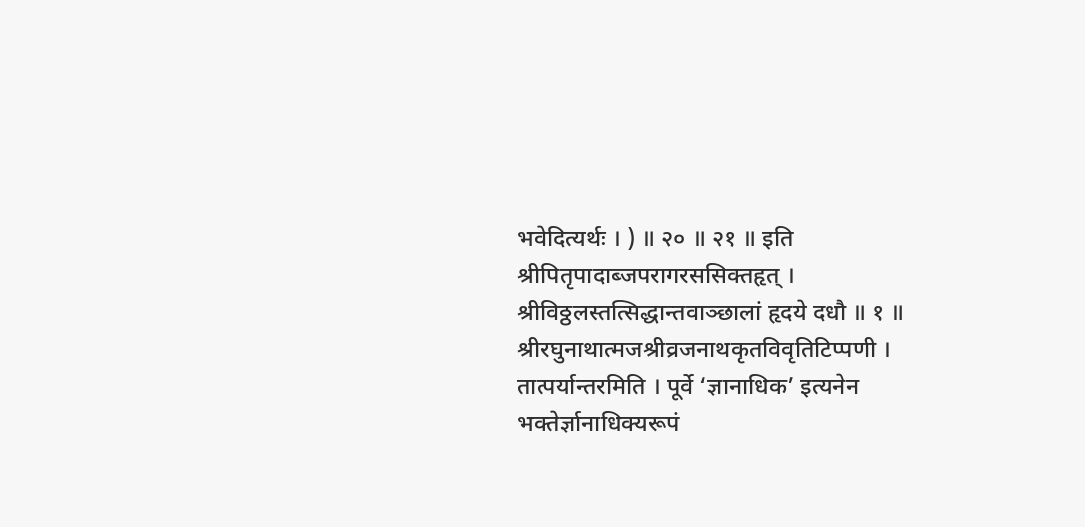भवेदित्यर्थः । ) ॥ २० ॥ २१ ॥ इति श्रीपितृपादाब्जपरागरससिक्तहृत् । श्रीविठ्ठलस्तत्सिद्धान्तवाञ्छालां हृदये दधौ ॥ १ ॥ श्रीरघुनाथात्मजश्रीव्रजनाथकृतविवृतिटिप्पणी । तात्पर्यान्तरमिति । पूर्वे ‘ज्ञानाधिक’ इत्यनेन भक्तेर्ज्ञानाधिक्यरूपं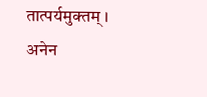तात्पर्यमुक्तम् । अनेन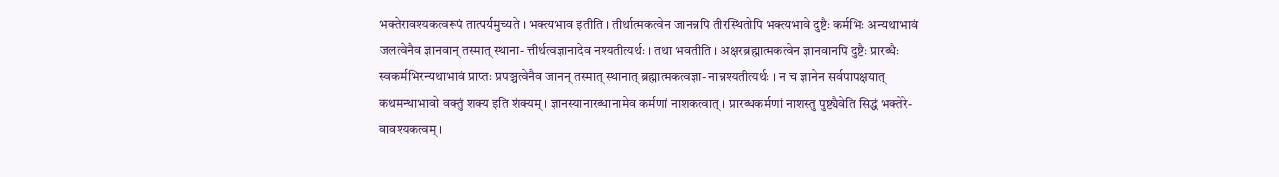भक्तेरावश्यकत्वरूपं तात्पर्यमुच्यते । भक्त्यभाव इतीति । तीर्थात्मकत्वेन जानन्नपि तीरस्थितोपि भक्त्यभावे दुष्टैः कर्मभिः अन्यथाभावं जलत्वेनैव ज्ञानवान् तस्मात् स्थाना- त्तीर्थत्वज्ञानादेव नश्यतीत्यर्थः । तथा भवतीति । अक्षरब्रह्मात्मकत्वेन ज्ञानवानपि दुष्टैः प्रारब्धैः स्वकर्मभिरन्यथाभावं प्राप्तः प्रपञ्चत्वेनैव जानन् तस्मात् स्थानात् ब्रह्मात्मकत्वज्ञा- नान्नश्यतीत्यर्थः । न च ज्ञानेन सर्वपापक्षयात् कथमन्थाभावो वक्तुं शक्य इति शंक्यम् । ज्ञानस्यानारब्धानामेव कर्मणां नाशकत्वात् । प्रारब्धकर्मणां नाशस्तु पुष्ट्यैवेति सिद्धं भक्तेरे- वावश्यकत्वम् ।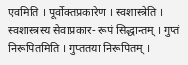एवमिति । पूर्वोक्तप्रकारेण । स्वशास्त्रेति । स्वशास्त्रस्य सेवाप्रकार- रूपं सिद्धान्तम् । गुप्तं निरूपितमिति । गुप्ततया निरूपितम् ।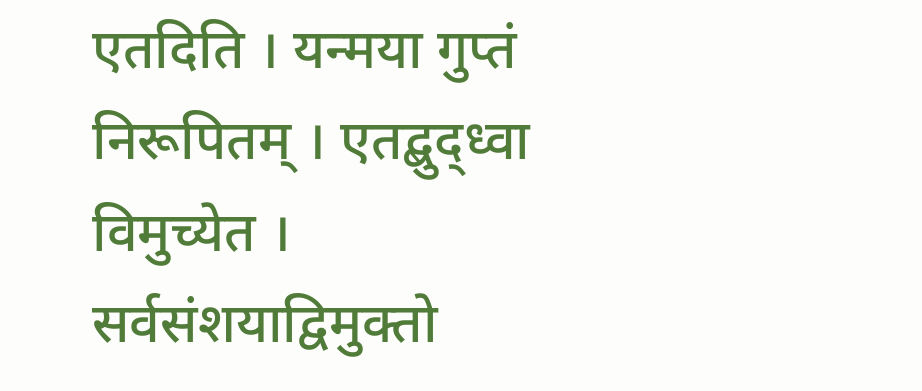एतदिति । यन्मया गुप्तं निरूपितम् । एतद्बुद्ध्वा विमुच्येत । सर्वसंशयाद्विमुक्तो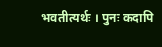भवतीत्यर्थः । पुनः कदापि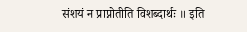संशयं न प्राप्नोतीति विशब्दार्थः ॥ इति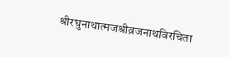श्रीरघुनाथात्मजश्रीव्रजनाथविरचिता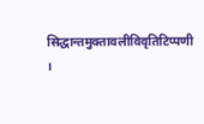सिद्धान्तमुक्तावलीविवृतिटिप्पणी ।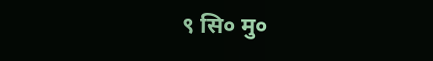९ सि० मु०